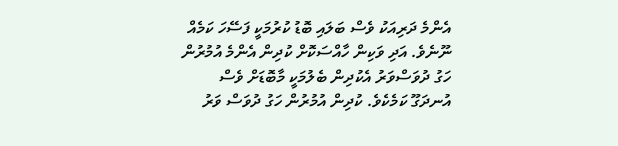އެންމެ ދަރިއަކު ވެސް ބަލައި ބޮޑު ކުރުމަކީ ފަސޭހަ ކަމެއް ނޫނެވެ. އަދި ވަކިން ހާއްސަކޮށް ކުދިން އެންމެ އުމުރުން ހަގު ދުވަސްވަރު އެކުދިން ބެލުމަކީ މާބޮޑަށް ވެސް އުނދަގޫ ކަމެކެވެ. ކުދިން އުމުރުން ހަގު ދުވަސް ވަރު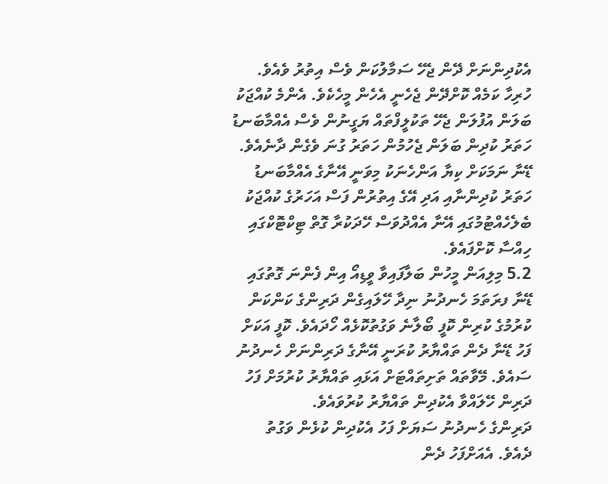އެކުދިންނަށް ދޭން ޖެހޭ ސަމާލުކަން ވެސް އިތުރު ވެއެވެ. ހުރިހާ ކަމެއް ކޮށްދޭން ޖެހެނީ އެހެން މީހެކެވެ. އެންމެ ކުއްޖަކު ބަލަން އުފުލަން ޖެހޭ ތަކުލީފްތައް ޔަގީނުން ވެސް އެއްމާބަނޑު ހަތަރު ކުދިން ބަލަން ޖެހުމުން ހަތަރު ގުނަ ވެގެން ދާނެއެވެ.
ޑޭނާ ނަމަކަށް ކިޔާ އަންހެނަކު މިވަނީ އޭނާގެ އެއްމާބަނޑު ހަތަރު ކުދިންނާއި އަދި އޭގެ އިތުރުން ފަސް އަހަރުގެ ކުއްޖަކު ބެލެހެއްޓުމުގައި އޭނާ އެއްދުވަސް ހޭދަކުރާ ގޮތް ޓިކްޓޮކްގައި ހިއްސާ ކޮށްފައެވެ.
5.2 މިލިއަން މީހުން ބަލާފައިވާ ވީޑިއޯ އިން ފެންނަ ގޮތުގައި ޑޭނާ ފރަތަމަ ހެނދުނު ނިދާ ހޭލައިގެން ދަރިންގެ ކަންކަން ކުރުމުގެ ކުރިން ކޮފީ ބޯލާނެ ވަގުތުކޮޅެއް ހޯދައެވެ. ކޮފީ އަކަށް ފަހު ޑޭނާ ދެން ތައްޔާރު ކުރަނީ އޭނާގެ ދަރިންނަށް ހެނދުނު ސައެވެ. މޭވާތައް ތަށިތައްޓަށް އަޅައި ތައްޔާރު ކުރުމަށް ފަހު ދަރިން ހޭލައްވާ އެކުދިން ތައްޔާރު ކުރުވައެވެ.
ދަރިންގެ ހެނދުނު ސަޔަށް ފަހު އެކުދިން ކުޅެން ވަގުތު ދެއެވެ. އެއަށްފަހު ދެން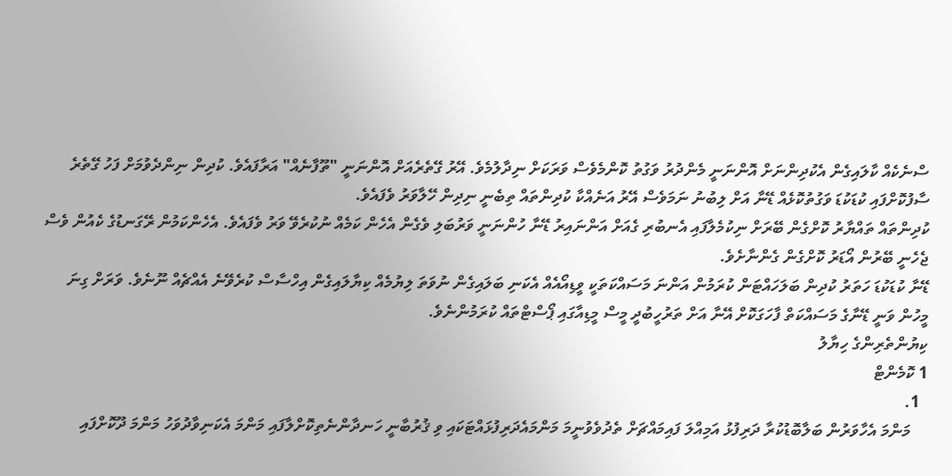ސްނެކެއް ކާލައިގެން އެކުދިންނަށް އޮންނަނީ މެންދުރު ވަގުތު ކޮންމެވެސް ވަރަކަށް ނިދާލުމެވެ. އޭރު ގޭތެރެއަށް އޮންނަނީ "ތޫފާނެއް" އަރާފައެވެ. ކުދިން ނިންދެވުމަށް ފަހު ގޭތެރެ ސާފުކޮށްފައި ކުޑަކުޑަ ވަގުތުކޮޅެއް ޑޭނާ އަށް ލިބުނު ނަމަވެސް އޭރު އަނެއްކާ ކުދިންތައް ތިބެނީ ނިދިން ހޭލާވަރު ވެފައެވެ.
ކުދިންތައް ތައްޔާރު ކޮށްގެން ބޭރަށް ނިކުމެލާފައި އެނބުރި ގެއަށް އަންނައިރު ޑޭނާ ހުންނަނީ ވަރުބަލި ވެގެން އެހެން ކަމެއް ނުކުރެވޭ ވަރު ވެފައެވެ. އެހެންކަމުން ރޭގަނޑުގެ ކެއުން ވެސް ޖެހެނީ ބޭރުން އޯޑަރު ކޮށްގެން ގެންނާށެވެ.
ޑޭނާ ކުޑަކުޑަ ހަތަރު ކުދިން ބަލަހައްޓަން ކުރަމުން އަންނަ މަސައްކަތަކީ ވީޑިއޯއެއް އެކަނި ބަލައިގެން ނުވަތަ ލިޔުމެއް ކިޔާލައިގެން އިހްސާސް ކުރެވޭނެ އެއްޗެއް ނޫނެވެ. ވަރަށް ގިނަ މީހުން ވަނީ ޑޭނާގެ މަސައްކަތް ފާހަގަކޮށް އޭނާ އަށް ތަރުހީބުދީ މީސް މީޑިއާގައި ޕޯސްޓްތައް ކުރަމުންނެވެ.
ކިޔުންތެރިންގެ ހިޔާލު
1 ކޮމެންޓް
  1.
    މަންމަ އެހާވަރުން ބަލާބޮޑުކުރާ ދަރިފުޅު އަމިއްލަ ފައިމައްޗަށް ތެދުވެވުނީމަ މަންމައެދަރިފުޅައްޓަކައި ވި ޤުރުބާނީ ހަނދާންނެތިކޮށްލާފައި މަންމަ އެކަނިވާދުވަހު މަންމަ ދޫކޮށްފައި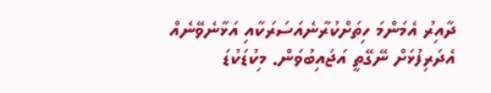ދާއިރު އެމަންމަ ހިތަށްކުރާނެއަސަރަކާއި އަޅާނެވޭނެއް އެދަރިފުޅަށް ނޭގޭތީ އަޖައިބުވަން. މިކުޑަކުޑަ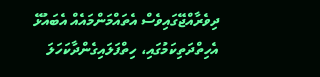ދިވެރާއްޖޭގައިވެސް އެތައްމަންމައެއް އެބައުޅޭ އެހިތްދަތިކަމުގައި، ހިތްފަލައިގެންދާކަހަލަ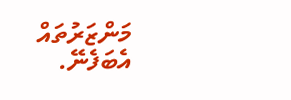މަންޒަރުތައް އެބަފެނޭ.